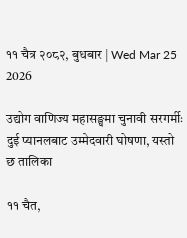११ चैत्र २०८२, बुधबार | Wed Mar 25 2026

उद्योग वाणिज्य महासङ्घमा चुनावी सरगर्मीः दुई प्यानलबाट उम्मेदवारी घोषणा, यस्तो छ तालिका

११ चैत,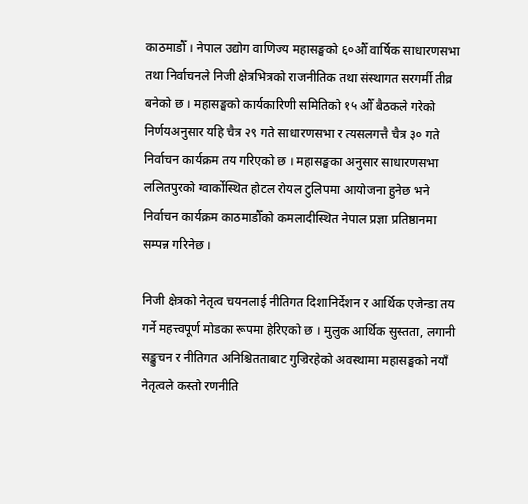काठमाडौँ । नेपाल उद्योग वाणिज्य महासङ्घको ६०औँ वार्षिक साधारणसभा तथा निर्वाचनले निजी क्षेत्रभित्रको राजनीतिक तथा संस्थागत सरगर्मी तीव्र बनेको छ । महासङ्घको कार्यकारिणी समितिको १५ औँ बैठकले गरेको निर्णयअनुसार यहि चैत्र २९ गते साधारणसभा र त्यसलगत्तै चैत्र ३० गते निर्वाचन कार्यक्रम तय गरिएको छ । महासङ्घका अनुसार साधारणसभा ललितपुरको ग्वार्कोस्थित होटल रोयल टुलिपमा आयोजना हुनेछ भने निर्वाचन कार्यक्रम काठमाडौँको कमलादीस्थित नेपाल प्रज्ञा प्रतिष्ठानमा सम्पन्न गरिनेछ ।

निजी क्षेत्रको नेतृत्व चयनलाई नीतिगत दिशानिर्देशन र आर्थिक एजेन्डा तय गर्ने महत्त्वपूर्ण मोडका रूपमा हेरिएको छ । मुलुक आर्थिक सुस्तता, लगानी सङ्कुचन र नीतिगत अनिश्चितताबाट गुज्रिरहेको अवस्थामा महासङ्घको नयाँ नेतृत्वले कस्तो रणनीति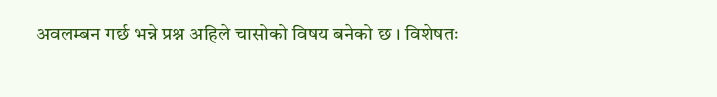अवलम्बन गर्छ भन्ने प्रश्न अहिले चासोको विषय बनेको छ । विशेषतः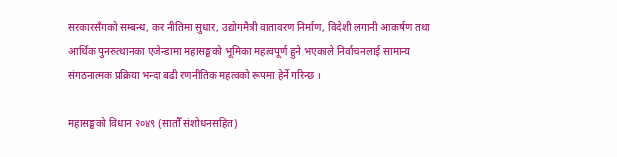सरकारसँगको सम्बन्ध, कर नीतिमा सुधार, उद्योगमैत्री वातावरण निर्माण, विदेशी लगानी आकर्षण तथा आर्थिक पुनरुत्थानका एजेन्डामा महासङ्घको भूमिका महत्वपूर्ण हुने भएकाले निर्वाचनलाई सामान्य संगठनात्मक प्रक्रिया भन्दा बढी रणनीतिक महत्वको रूपमा हेर्ने गरिन्छ ।

महासङ्घको विधान २०४९ (सातौँ संशोधनसहित)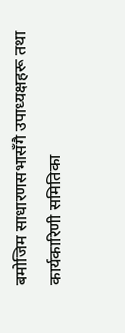बमोजिम साधारणसभासँगै उपाध्यक्षहरू तथा कार्यकारिणी समितिका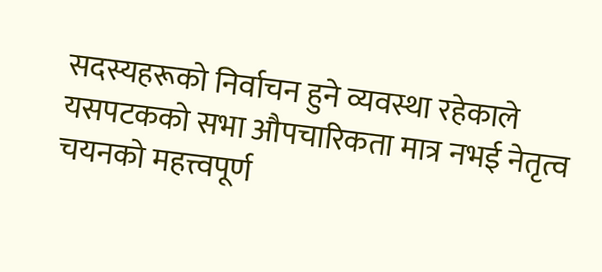सदस्यहरूको निर्वाचन हुने व्यवस्था रहेकाले यसपटकको सभा औपचारिकता मात्र नभई नेतृत्व चयनको महत्त्वपूर्ण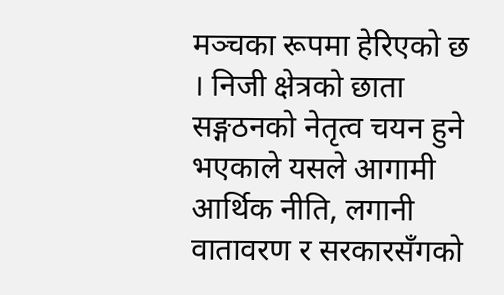मञ्चका रूपमा हेरिएको छ । निजी क्षेत्रको छाता सङ्गठनको नेतृत्व चयन हुने भएकाले यसले आगामी आर्थिक नीति, लगानी वातावरण र सरकारसँगको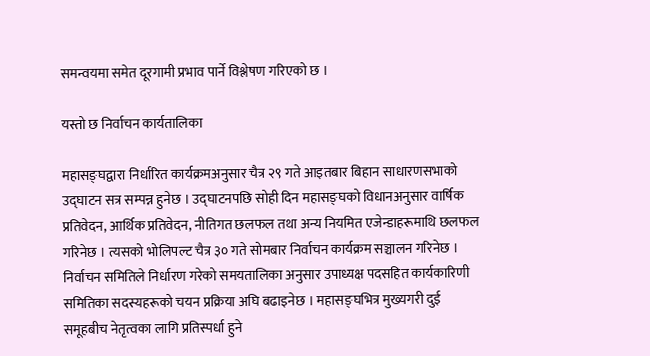समन्वयमा समेत दूरगामी प्रभाव पार्ने विश्लेषण गरिएको छ ।

यस्तो छ निर्वाचन कार्यतालिका

महासङ्घद्वारा निर्धारित कार्यक्रमअनुसार चैत्र २९ गते आइतबार बिहान साधारणसभाको उद्घाटन सत्र सम्पन्न हुनेछ । उद्घाटनपछि सोही दिन महासङ्घको विधानअनुसार वार्षिक प्रतिवेदन, आर्थिक प्रतिवेदन, नीतिगत छलफल तथा अन्य नियमित एजेन्डाहरूमाथि छलफल गरिनेछ । त्यसको भोलिपल्ट चैत्र ३० गते सोमबार निर्वाचन कार्यक्रम सञ्चालन गरिनेछ । निर्वाचन समितिले निर्धारण गरेको समयतालिका अनुसार उपाध्यक्ष पदसहित कार्यकारिणी समितिका सदस्यहरूको चयन प्रक्रिया अघि बढाइनेछ । महासङ्घभित्र मुख्यगरी दुई समूहबीच नेतृत्वका लागि प्रतिस्पर्धा हुने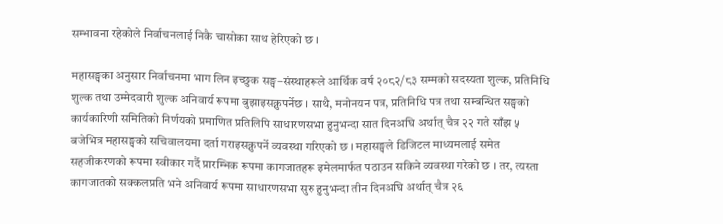सम्भावना रहेकोले निर्वाचनलाई निकै चासोका साथ हेरिएको छ ।

महासङ्घका अनुसार निर्वाचनमा भाग लिन इच्छुक सङ्घ–संस्थाहरूले आर्थिक वर्ष २०८२/८३ सम्मको सदस्यता शुल्क, प्रतिनिधि शुल्क तथा उम्मेदवारी शुल्क अनिवार्य रूपमा बुझाइसक्नुपर्नेछ । साथै, मनोनयन पत्र, प्रतिनिधि पत्र तथा सम्बन्धित सङ्घको कार्यकारिणी समितिको निर्णयको प्रमाणित प्रतिलिपि साधारणसभा हुनुभन्दा सात दिनअघि अर्थात् चैत्र २२ गते साँझ ५ बजेभित्र महासङ्घको सचिवालयमा दर्ता गराइसक्नुपर्ने व्यवस्था गरिएको छ । महासङ्घले डिजिटल माध्यमलाई समेत सहजीकरणको रूपमा स्वीकार गर्दै प्रारम्भिक रूपमा कागजातहरू इमेलमार्फत पठाउन सकिने व्यवस्था गरेको छ । तर, त्यस्ता कागजातको सक्कलप्रति भने अनिवार्य रूपमा साधारणसभा सुरु हुनुभन्दा तीन दिनअघि अर्थात् चैत्र २६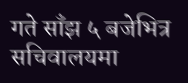गते साँझ ५ बजेभित्र सचिवालयमा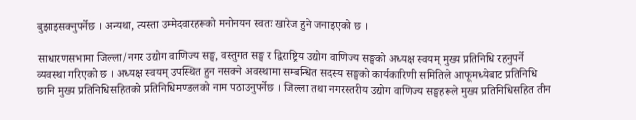बुझाइसक्नुपर्नेछ । अन्यथा, त्यस्ता उम्मेदवारहरूको मनोनयन स्वतः खारेज हुने जनाइएको छ ।

साधारणसभामा जिल्ला/नगर उद्योग वाणिज्य सङ्घ, वस्तुगत सङ्घ र द्विराष्ट्रिय उद्योग वाणिज्य सङ्घको अध्यक्ष स्वयम् मुख्य प्रतिनिधि रहनुपर्ने व्यवस्था गरिएको छ । अध्यक्ष स्वयम् उपस्थित हुन नसक्ने अवस्थामा सम्बन्धित सदस्य सङ्घको कार्यकारिणी समितिले आफूमध्येबाट प्रतिनिधि छानि मुख्य प्रतिनिधिसहितको प्रतिनिधिमण्डलको नाम पठाउनुपर्नेछ । जिल्ला तथा नगरस्तरीय उद्योग वाणिज्य सङ्घहरूले मुख्य प्रतिनिधिसहित तीन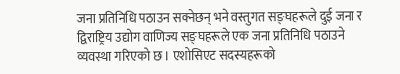जना प्रतिनिधि पठाउन सक्नेछन् भने वस्तुगत सङ्घहरूले दुई जना र द्विराष्ट्रिय उद्योग वाणिज्य सङ्घहरूले एक जना प्रतिनिधि पठाउने व्यवस्था गरिएको छ । एशोसिएट सदस्यहरूको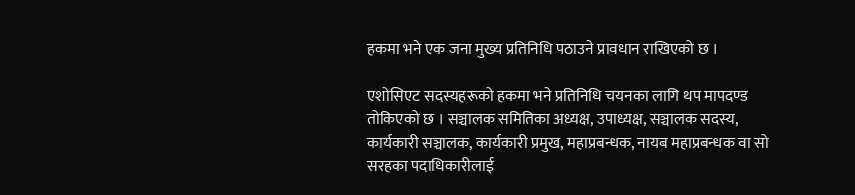हकमा भने एक जना मुख्य प्रतिनिधि पठाउने प्रावधान राखिएको छ ।

एशोसिएट सदस्यहरूको हकमा भने प्रतिनिधि चयनका लागि थप मापदण्ड तोकिएको छ । सञ्चालक समितिका अध्यक्ष, उपाध्यक्ष, सञ्चालक सदस्य, कार्यकारी सञ्चालक, कार्यकारी प्रमुख, महाप्रबन्धक, नायब महाप्रबन्धक वा सो सरहका पदाधिकारीलाई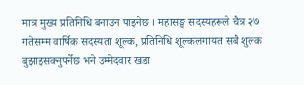मात्र मुख्य प्रतिनिधि बनाउन पाइनेछ । महासङ्घ सदस्यहरूले चैत्र २७ गतेसम्म वार्षिक सदस्यता शूल्क, प्रतिनिधि शूल्कलगायत सबै शुल्क बुझाइसक्नुपर्नेछ भने उम्मेदवार खडा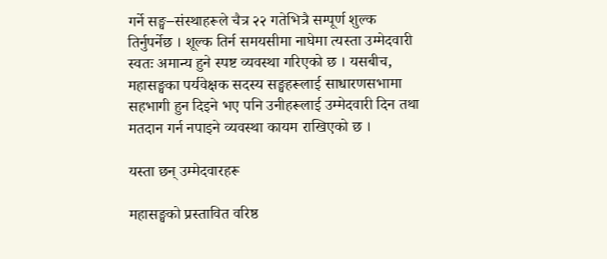गर्ने सङ्घ–संस्थाहरूले चैत्र २२ गतेभित्रै सम्पूर्ण शुल्क तिर्नुपर्नेछ । शूल्क तिर्न समयसीमा नाघेमा त्यस्ता उम्मेदवारी स्वतः अमान्य हुने स्पष्ट व्यवस्था गरिएको छ । यसबीच, महासङ्घका पर्यवेक्षक सदस्य सङ्घहरूलाई साधारणसभामा सहभागी हुन दिइने भए पनि उनीहरूलाई उम्मेदवारी दिन तथा मतदान गर्न नपाइने व्यवस्था कायम राखिएको छ ।

यस्ता छन् उम्मेदवारहरू

महासङ्घको प्रस्तावित वरिष्ठ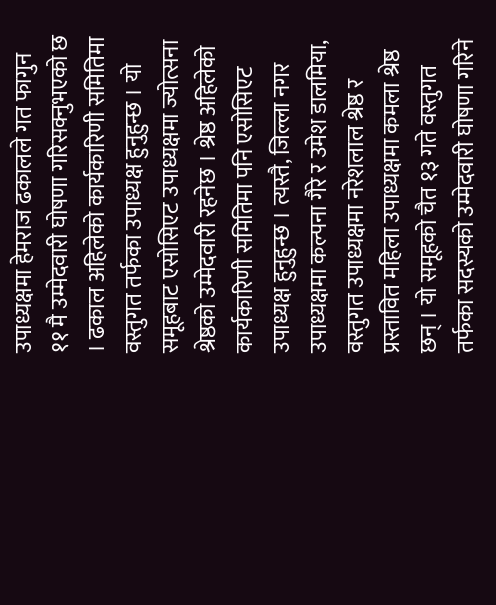उपाध्यक्षमा हेमराज ढकालले गत फागुन ११ मै उम्मेदवारी घोषणा गरिसक्नुभएको छ । ढकाल अहिलेको कार्यकारिणी समितिमा वस्तुगत तर्फका उपाध्यक्ष हुनुहुन्छ । यो समूहबाट एसोसिएट उपाध्यक्षमा ज्योत्सना श्रेष्ठको उम्मेदवारी रहनेछ । श्रेष्ठ अहिलेको कार्यकारिणी समितिमा पनि एसोसिएट उपाध्यक्ष हुनुहुन्छ । त्यस्तै, जिल्ला नगर उपाध्यक्षमा कल्पना गैरे र उमेश डालमिया, वस्तुगत उपाध्यक्षमा नरेशलाल श्रेष्ठ र प्रस्तावित महिला उपाध्यक्षमा कमला श्रेष्ठ छन् । यो समूहको चैत १३ गते वस्तुगत तर्फका सदस्यको उम्मेदवारी घोषणा गरिने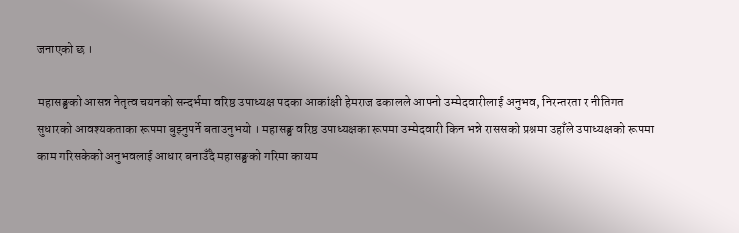जनाएको छ ।

महासङ्घको आसन्न नेतृत्व चयनको सन्दर्भमा वरिष्ठ उपाध्यक्ष पदका आकांक्षी हेमराज ढकालले आफ्नो उम्मेदवारीलाई अनुभव, निरन्तरता र नीतिगत सुधारको आवश्यकताका रूपमा बुझ्नुपर्ने बताउनुभयो । महासङ्घ वरिष्ठ उपाध्यक्षका रूपमा उम्मेदवारी किन भन्ने राससको प्रश्नमा उहाँले उपाध्यक्षको रूपमा काम गरिसकेको अनुभवलाई आधार बनाउँदै महासङ्घको गरिमा कायम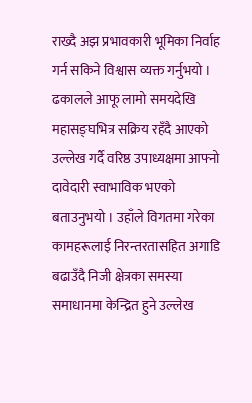राख्दै अझ प्रभावकारी भूमिका निर्वाह गर्न सकिने विश्वास व्यक्त गर्नुभयो । ढकालले आफू लामो समयदेखि महासङ्घभित्र सक्रिय रहँदै आएको उल्लेख गर्दै वरिष्ठ उपाध्यक्षमा आफ्नो दावेदारी स्वाभाविक भएको बताउनुभयो । उहाँले विगतमा गरेका कामहरूलाई निरन्तरतासहित अगाडि बढाउँदै निजी क्षेत्रका समस्या समाधानमा केन्द्रित हुने उल्लेख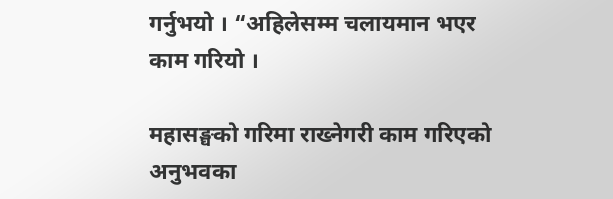गर्नुभयो । “अहिलेसम्म चलायमान भएर काम गरियो ।

महासङ्घको गरिमा राख्नेगरी काम गरिएको अनुभवका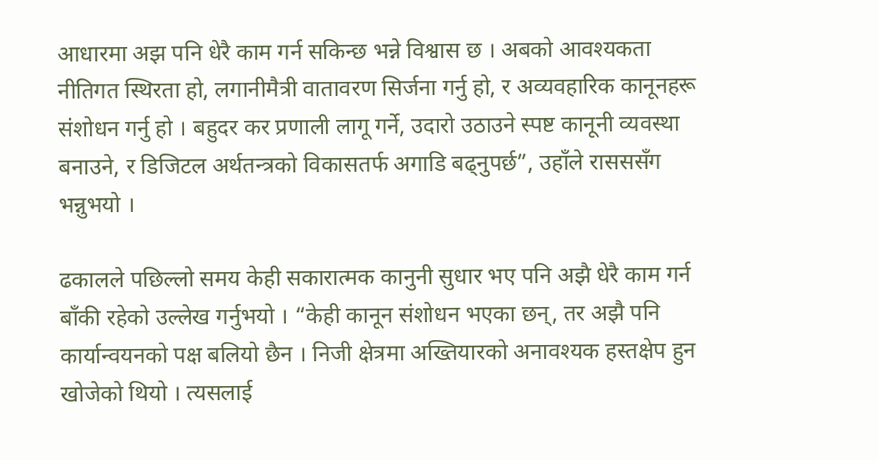आधारमा अझ पनि धेरै काम गर्न सकिन्छ भन्ने विश्वास छ । अबको आवश्यकता नीतिगत स्थिरता हो, लगानीमैत्री वातावरण सिर्जना गर्नु हो, र अव्यवहारिक कानूनहरू संशोधन गर्नु हो । बहुदर कर प्रणाली लागू गर्ने, उदारो उठाउने स्पष्ट कानूनी व्यवस्था बनाउने, र डिजिटल अर्थतन्त्रको विकासतर्फ अगाडि बढ्नुपर्छ”, उहाँले रासससँग भन्नुभयो ।

ढकालले पछिल्लो समय केही सकारात्मक कानुनी सुधार भए पनि अझै धेरै काम गर्न बाँकी रहेको उल्लेख गर्नुभयो । “केही कानून संशोधन भएका छन्, तर अझै पनि कार्यान्वयनको पक्ष बलियो छैन । निजी क्षेत्रमा अख्तियारको अनावश्यक हस्तक्षेप हुन खोजेको थियो । त्यसलाई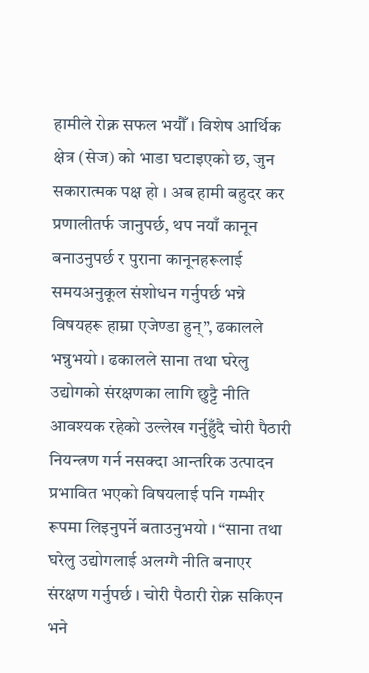हामीले रोक्न सफल भयौँ । विशेष आर्थिक क्षेत्र (सेज) को भाडा घटाइएको छ, जुन सकारात्मक पक्ष हो । अब हामी बहुदर कर प्रणालीतर्फ जानुपर्छ, थप नयाँ कानून बनाउनुपर्छ र पुराना कानूनहरूलाई समयअनुकूल संशोधन गर्नुपर्छ भन्ने विषयहरू हाम्रा एजेण्डा हुन्”, ढकालले भन्नुभयो । ढकालले साना तथा घरेलु उद्योगको संरक्षणका लागि छुट्टै नीति आवश्यक रहेको उल्लेख गर्नुहुँदै चोरी पैठारी नियन्त्रण गर्न नसक्दा आन्तरिक उत्पादन प्रभावित भएको विषयलाई पनि गम्भीर रूपमा लिइनुपर्ने बताउनुभयो । “साना तथा घरेलु उद्योगलाई अलग्गै नीति बनाएर संरक्षण गर्नुपर्छ । चोरी पैठारी रोक्न सकिएन भने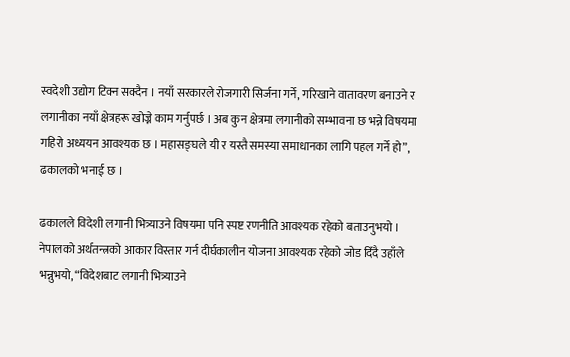स्वदेशी उद्योग टिक्न सक्दैन । नयाँ सरकारले रोजगारी सिर्जना गर्ने, गरिखाने वातावरण बनाउने र लगानीका नयाँ क्षेत्रहरू खोज्ने काम गर्नुपर्छ । अब कुन क्षेत्रमा लगानीको सम्भावना छ भन्ने विषयमा गहिरो अध्ययन आवश्यक छ । महासङ्घले यी र यस्तै समस्या समाधानका लागि पहल गर्ने हो”, ढकालको भनाई छ ।

ढकालले विदेशी लगानी भित्र्याउने विषयमा पनि स्पष्ट रणनीति आवश्यक रहेको बताउनुभयो । नेपालको अर्थतन्त्रको आकार विस्तार गर्न दीर्घकालीन योजना आवश्यक रहेको जोड दिँदै उहाँले भन्नुभयो, “विदेशबाट लगानी भित्र्याउने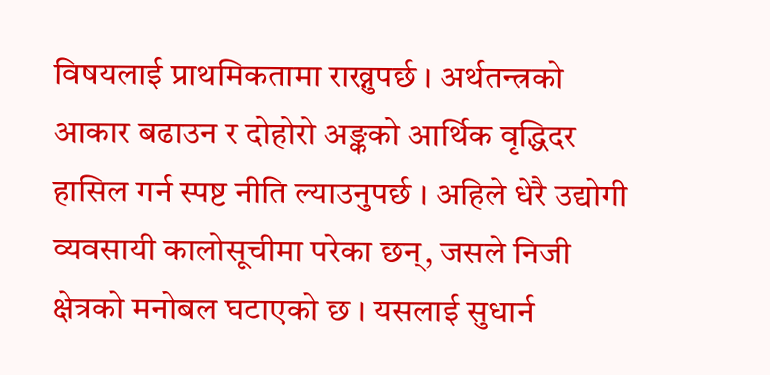विषयलाई प्राथमिकतामा राख्नुपर्छ । अर्थतन्त्रको आकार बढाउन र दोहोरो अङ्कको आर्थिक वृद्धिदर हासिल गर्न स्पष्ट नीति ल्याउनुपर्छ । अहिले धेरै उद्योगी व्यवसायी कालोसूचीमा परेका छन्, जसले निजी क्षेत्रको मनोबल घटाएको छ । यसलाई सुधार्न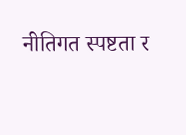नीतिगत स्पष्टता र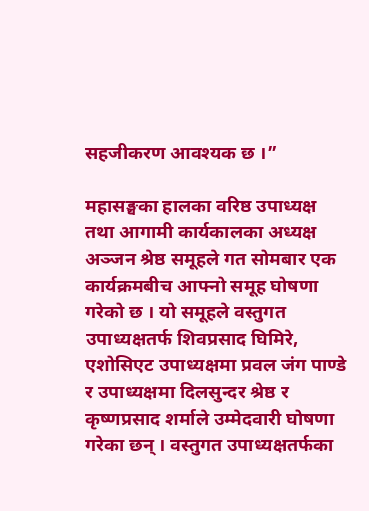सहजीकरण आवश्यक छ ।”

महासङ्घका हालका वरिष्ठ उपाध्यक्ष तथा आगामी कार्यकालका अध्यक्ष अञ्जन श्रेष्ठ समूहले गत सोमबार एक कार्यक्रमबीच आफ्नो समूह घोषणा गरेको छ । यो समूहले वस्तुगत उपाध्यक्षतर्फ शिवप्रसाद घिमिरे, एशोसिएट उपाध्यक्षमा प्रवल जंग पाण्डे र उपाध्यक्षमा दिलसुन्दर श्रेष्ठ र कृष्णप्रसाद शर्माले उम्मेदवारी घोषणा गरेका छन् । वस्तुगत उपाध्यक्षतर्फका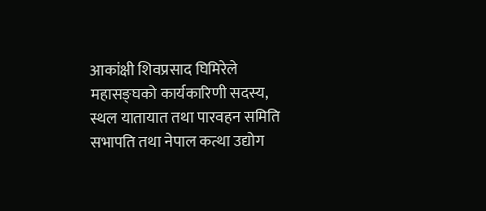आकांक्षी शिवप्रसाद घिमिरेले महासङ्घको कार्यकारिणी सदस्य, स्थल यातायात तथा पारवहन समिति सभापति तथा नेपाल कत्था उद्योग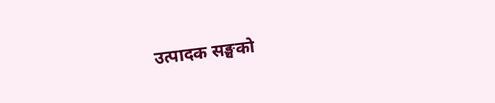उत्पादक सङ्घको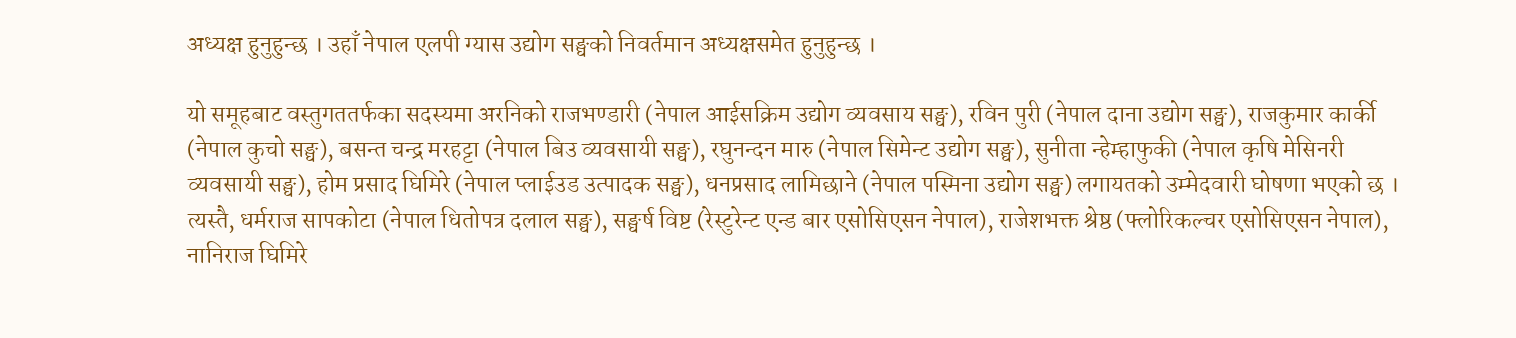अध्यक्ष हुनुहुन्छ । उहाँ नेपाल एलपी ग्यास उद्योग सङ्घको निवर्तमान अध्यक्षसमेत हुनुहुन्छ ।

यो समूहबाट वस्तुगततर्फका सदस्यमा अरनिको राजभण्डारी (नेपाल आईसक्रिम उद्योग व्यवसाय सङ्घ), रविन पुरी (नेपाल दाना उद्योग सङ्घ), राजकुमार कार्की (नेपाल कुचो सङ्घ), बसन्त चन्द्र मरहट्टा (नेपाल बिउ व्यवसायी सङ्घ), रघुनन्दन मारु (नेपाल सिमेन्ट उद्योग सङ्घ), सुनीता न्हेम्हाफुकी (नेपाल कृषि मेसिनरी व्यवसायी सङ्घ), होम प्रसाद घिमिरे (नेपाल प्लाईउड उत्पादक सङ्घ), धनप्रसाद लामिछाने (नेपाल पस्मिना उद्योग सङ्घ) लगायतको उम्मेदवारी घोषणा भएको छ । त्यस्तै, धर्मराज सापकोटा (नेपाल धितोपत्र दलाल सङ्घ), सङ्घर्ष विष्ट (रेस्टुरेन्ट एन्ड बार एसोसिएसन नेपाल), राजेशभक्त श्रेष्ठ (फ्लोरिकल्चर एसोसिएसन नेपाल), नानिराज घिमिरे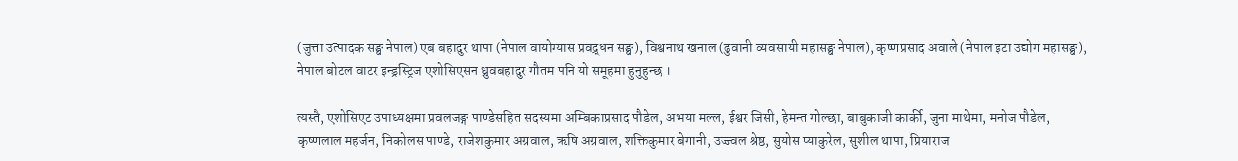(जुत्ता उत्पादक सङ्घ नेपाल) एब बहादुर थापा (नेपाल वायोग्यास प्रवद्र्धन सङ्घ), विश्वनाथ खनाल (ढुवानी व्यवसायी महासङ्घ नेपाल), कृष्णप्रसाद अवाले (नेपाल इटा उद्योग महासङ्घ), नेपाल बोटल वाटर इन्ड्रस्ट्रिज एशोसिएसन ध्रुवबहादुर गौतम पनि यो समूहमा हुनुहुन्छ ।

त्यस्तै, एशोसिएट उपाध्यक्षमा प्रवलजङ्ग पाण्डेसहित सदस्यमा अम्बिकाप्रसाद पौडेल, अभया मल्ल, ईश्वर जिसी, हेमन्त गोल्छा, बाबुकाजी कार्की, जुना माथेमा, मनोज पौडेल, कृष्णलाल महर्जन, निकोलस पाण्डे, राजेशकुमार अग्रवाल, ऋषि अग्रवाल, शक्तिकुमार बेगानी, उज्ज्वल श्रेष्ठ, सुयोस प्याकुरेल, सुशील थापा, प्रियाराज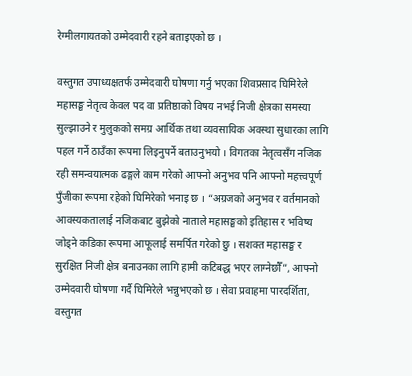रेग्मीलगायतको उम्मेदवारी रहने बताइएको छ ।

वस्तुगत उपाध्यक्षतर्फ उम्मेदवारी घोषणा गर्नु भएका शिवप्रसाद घिमिरेले महासङ्घ नेतृत्व केवल पद वा प्रतिष्ठाको विषय नभई निजी क्षेत्रका समस्या सुल्झाउने र मुलुकको समग्र आर्थिक तथा व्यवसायिक अवस्था सुधारका लागि पहल गर्ने ठाउँका रूपमा लिइनुपर्ने बताउनुभयो । विगतका नेतृत्वसँग नजिक रही समन्वयात्मक ढङ्गले काम गरेको आफ्नो अनुभव पनि आफ्नो महत्त्वपूर्ण पुँजीका रूपमा रहेको घिमिरेको भनाइ छ । “अग्रजको अनुभव र वर्तमानको आवस्यकतालाई नजिकबाट बुझेको नाताले महासङ्घको इतिहास र भविष्य जोड्ने कडिका रूपमा आफूलाई समर्पित गरेको छु । सशक्त महासङ्घ र सुरक्षित निजी क्षेत्र बनाउनका लागि हामी कटिबद्ध भएर लाग्नेछौँ”, आफ्नो उम्मेदवारी घोषणा गर्दै घिमिरेले भन्नुभएको छ । सेवा प्रवाहमा पारदर्शिता, वस्तुगत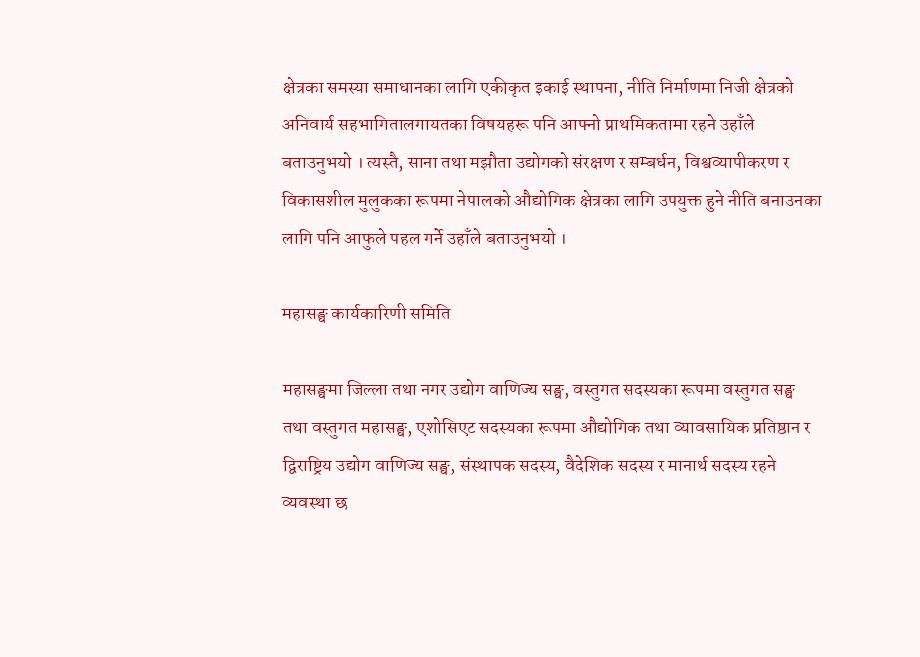क्षेत्रका समस्या समाधानका लागि एकीकृत इकाई स्थापना, नीति निर्माणमा निजी क्षेत्रको अनिवार्य सहभागितालगायतका विषयहरू पनि आफ्नो प्राथमिकतामा रहने उहाँले बताउनुभयो । त्यस्तै, साना तथा मझौता उद्योगको संरक्षण र सम्बर्धन, विश्वव्यापीकरण र विकासशील मुलुकका रूपमा नेपालको औद्योगिक क्षेत्रका लागि उपयुक्त हुने नीति बनाउनका लागि पनि आफुले पहल गर्ने उहाँले बताउनुभयो ।

महासङ्घ कार्यकारिणी समिति

महासङ्घमा जिल्ला तथा नगर उद्योग वाणिज्य सङ्घ, वस्तुगत सदस्यका रूपमा वस्तुगत सङ्घ तथा वस्तुगत महासङ्घ, एशोसिएट सदस्यका रूपमा औद्योगिक तथा व्यावसायिक प्रतिष्ठान र द्विराष्ट्रिय उद्योग वाणिज्य सङ्घ, संस्थापक सदस्य, वैदेशिक सदस्य र मानार्थ सदस्य रहने व्यवस्था छ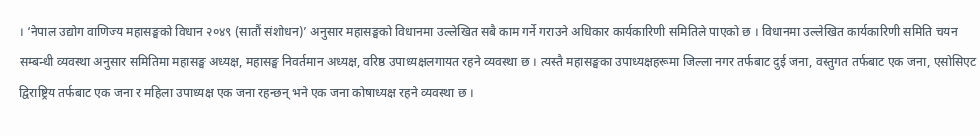। ‘नेपाल उद्योग वाणिज्य महासङ्घको विधान २०४९ (सातौं संशोधन)’ अनुसार महासङ्घको विधानमा उल्लेखित सबै काम गर्ने गराउने अधिकार कार्यकारिणी समितिले पाएको छ । विधानमा उल्लेखित कार्यकारिणी समिति चयन सम्बन्धी व्यवस्था अनुसार समितिमा महासङ्घ अध्यक्ष, महासङ्घ निवर्तमान अध्यक्ष, वरिष्ठ उपाध्यक्षलगायत रहने व्यवस्था छ । त्यस्तै महासङ्घका उपाध्यक्षहरूमा जिल्ला नगर तर्फबाट दुई जना, वस्तुगत तर्फबाट एक जना, एसोसिएट द्विराष्ट्रिय तर्फबाट एक जना र महिला उपाध्यक्ष एक जना रहन्छन् भने एक जना कोषाध्यक्ष रहने व्यवस्था छ ।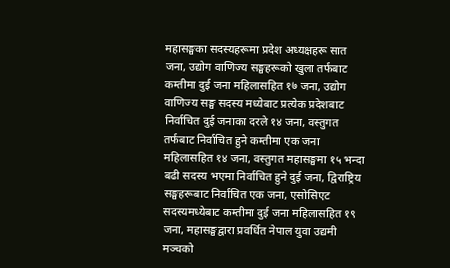महासङ्घका सदस्यहरूमा प्रदेश अध्यक्षहरू सात जना, उद्योग वाणिज्य सङ्घहरूको खुला तर्फबाट कम्तीमा दुई जना महिलासहित १७ जना, उद्योग वाणिज्य सङ्घ सदस्य मध्येबाट प्रत्येक प्रदेशबाट निर्वाचित दुई जनाका दरले १४ जना, वस्तुगत तर्फबाट निर्वाचित हुने कम्तीमा एक जना महिलासहित १४ जना, वस्तुगत महासङ्घमा १५ भन्दा बढी सदस्य भएमा निर्वाचित हुने दुई जना, द्विराष्ट्रिय सङ्घहरूबाट निर्वाचित एक जना, एसोसिएट सदस्यमध्येबाट कम्तीमा दुई जना महिलासहित १९ जना, महासङ्घद्वारा प्रवर्धित नेपाल युवा उद्यमी मञ्चको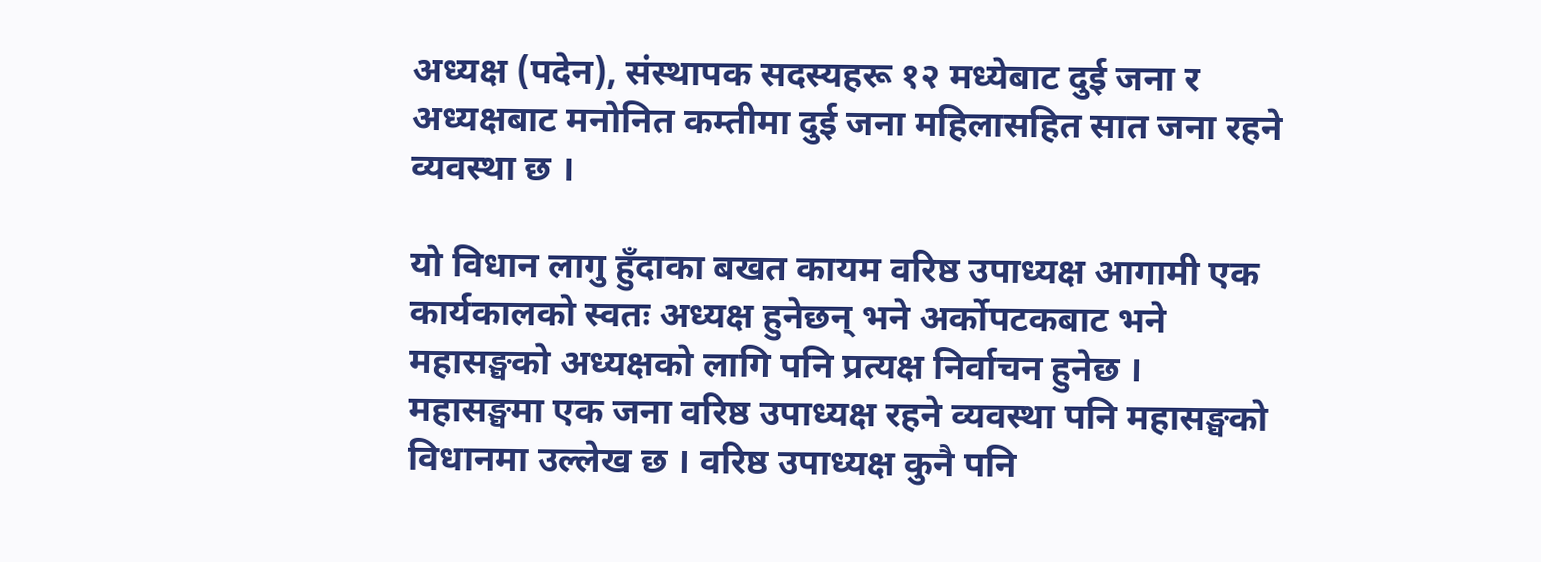अध्यक्ष (पदेन), संस्थापक सदस्यहरू १२ मध्येबाट दुई जना र अध्यक्षबाट मनोनित कम्तीमा दुई जना महिलासहित सात जना रहने व्यवस्था छ ।

यो विधान लागु हुँदाका बखत कायम वरिष्ठ उपाध्यक्ष आगामी एक कार्यकालको स्वतः अध्यक्ष हुनेछन् भने अर्कोपटकबाट भने महासङ्घको अध्यक्षको लागि पनि प्रत्यक्ष निर्वाचन हुनेछ । महासङ्घमा एक जना वरिष्ठ उपाध्यक्ष रहने व्यवस्था पनि महासङ्घको विधानमा उल्लेख छ । वरिष्ठ उपाध्यक्ष कुनै पनि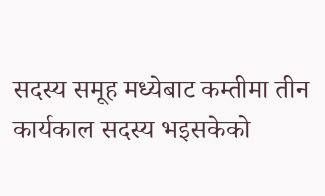सदस्य समूह मध्येबाट कम्तीमा तीन कार्यकाल सदस्य भइसकेको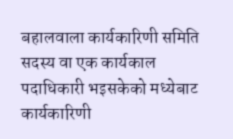बहालवाला कार्यकारिणी समिति सदस्य वा एक कार्यकाल पदाधिकारी भइसकेको मध्येबाट कार्यकारिणी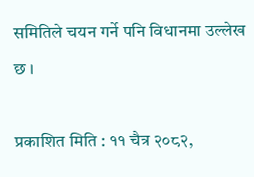समितिले चयन गर्ने पनि विधानमा उल्लेख छ ।

प्रकाशित मिति : ११ चैत्र २०८२,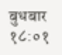बुधबार १८:०१